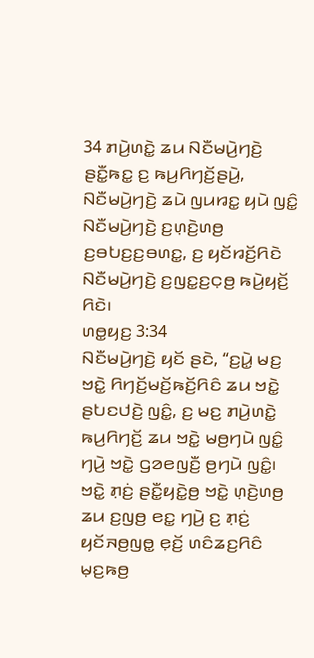34 ꤊꤣꤧ꤬ꤛꤢꤧ꤭ ꤘꤣ ꤡꤢꤪꤗꤣꤧ꤬ꤚꤢꤧ꤬ ꤔꤢꤪ꤭ꤒꤢ꤭ ꤢ꤬ ꤒꤣ꤬ꤖꤚꤢꤩ꤬ꤔꤣꤧ꤬, ꤡꤢꤪꤗꤣꤧ꤬ꤚꤢꤧ꤬ ꤘꤣꤧ ꤜꤣꤙꤢ꤭ ꤟꤣꤧ ꤜꤢꤨ꤭ ꤡꤢꤪꤗꤣꤧ꤬ꤚꤢꤧ꤬ ꤢ꤬ꤛ꤫ꤢꤧ꤬ꤛꤥ꤬ ꤢ꤬ꤋꤝꤢ꤬ꤢ꤬ꤋꤛꤢ꤭, ꤢ꤬ ꤟꤢꤩꤙꤢꤩ꤬ꤖꤢꤧ ꤡꤢꤪꤗꤣꤧ꤬ꤚꤢꤧ꤬ ꤢ꤬ꤜꤢ꤭ꤢ꤬ꤍ꤫ꤥ꤬ ꤒꤣꤧ꤬ꤟꤢꤩ꤬ ꤖꤢꤧ꤯
ꤛꤥ꤭ꤟꤢ꤬ 3:34
ꤡꤢꤪꤗꤣꤧ꤬ꤚꤢꤧ꤬ ꤟꤢꤩ ꤔꤢꤧ, “ꤢ꤬ꤣꤧ꤭ ꤗꤢ꤬ ꤠꤢꤧ꤭ ꤖꤚꤢꤩ꤬ꤗꤢꤩ꤬ꤒꤢꤩ꤬ꤖꤢꤨ ꤘꤣ ꤠꤢꤧ꤭ ꤔꤝꤢꤓꤢꤧ꤬ ꤜꤢꤨ꤭, ꤢ꤬ ꤗꤢ꤬ ꤊꤣꤧ꤬ꤛꤢꤧ꤭ ꤒꤣ꤬ꤖꤚꤢꤩ꤬ ꤘꤣ ꤠꤢꤧ꤭ ꤗꤥ꤬ꤚꤣꤧ ꤜꤢꤨ꤭ ꤚꤣꤧ꤬ ꤠꤢꤧ꤭ ꤞꤤꤕꤜꤢꤪ꤬ ꤥ꤬ꤚꤣꤧ ꤜꤢꤨ꤭꤯ ꤠꤢꤧ꤭ ꤊ꤫ꤢꤦ꤬ ꤔꤢꤪ꤭ꤟꤢꤧ꤭ꤥ꤬ ꤠꤢꤧ꤭ ꤛ꤫ꤢꤧ꤬ꤛꤥ꤬ ꤘꤣ ꤢ꤬ꤜꤥ꤬ ꤕꤢ꤭ ꤚꤣꤧ꤬ ꤢ꤬ ꤊ꤫ꤢꤦ꤬ ꤟꤢꤩꤏꤥ꤬ꤜꤥ꤭ ꤕ꤫ꤢꤩ꤬ ꤛꤢꤨꤘꤢ꤬ꤖꤢꤨ ꤗ꤫ꤢ꤬ꤒꤥ꤬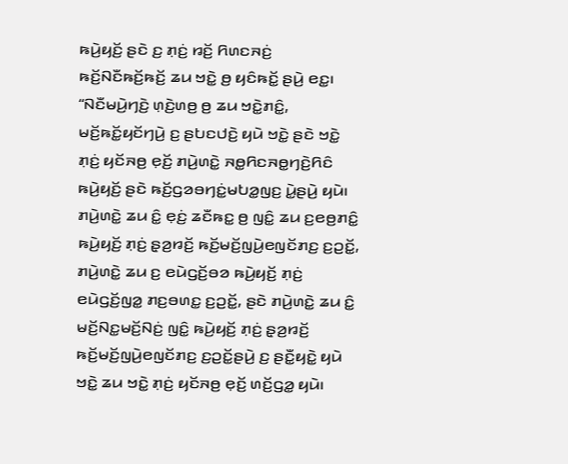ꤒꤣꤧ꤬ꤟꤢꤩ꤬ ꤔꤢꤧ ꤢ꤬ ꤊ꤫ꤢꤦ꤬ ꤙꤢꤩ꤬ ꤖꤛꤢꤏꤢꤦ꤬ ꤒꤢꤩ꤬ꤡꤢꤪꤒꤢꤩ꤬ꤒꤢꤩ꤬ ꤘꤣ ꤠꤢꤧ꤭ ꤥ꤬ ꤟꤢꤨꤒꤢꤩ꤭ ꤔꤣꤧ꤬ ꤕꤢ꤭꤯
“ꤡꤢꤪꤗꤣꤧ꤬ꤚꤢꤧ꤬ ꤛ꤫ꤢꤧ꤬ꤛꤥ꤬ ꤥ꤬ ꤘꤣ ꤠꤢꤧ꤭ꤊꤢꤨ꤭, ꤗꤢꤩ꤬ꤒꤢꤩ꤭ꤟꤢꤩꤚꤣꤧ꤬ ꤢ꤬ ꤔꤝꤢꤓꤢꤧ꤬ ꤟꤣꤧ ꤠꤢꤧ꤭ ꤔꤢꤧ ꤠꤢꤧ꤭ ꤊ꤫ꤢꤦ꤬ ꤟꤢꤩꤏꤥ꤬ ꤕ꤫ꤢꤩ꤬ ꤊꤣꤧ꤬ꤛꤢꤧ꤭ ꤏꤥ꤭ꤖꤢꤏꤥ꤭ꤚꤢꤧ꤬ꤖꤢꤨ ꤒꤣꤧ꤬ꤟꤢꤩ꤬ ꤔꤢꤧ ꤒꤢꤩ꤬ꤞꤤꤋꤚꤢꤦ꤭ꤗꤝꤤ꤭ꤜꤢ꤬ ꤣꤧ꤭ꤔꤣꤧ꤬ ꤟꤣꤧ꤯ ꤊꤣꤧ꤬ꤛꤢꤧ꤭ ꤘꤣ ꤢꤨ꤭ ꤕ꤫ꤢꤦ꤬ ꤘꤢꤪꤒꤢ꤭ ꤥ꤬ ꤜꤢꤨ꤭ ꤘꤣ ꤢ꤬ꤕꤥ꤬ꤊꤢꤨ꤭ ꤒꤣꤧ꤬ꤟꤢꤩ꤬ ꤊ꤫ꤢꤦ꤬ ꤔ꤫ꤤ꤬ꤙꤢꤩ꤬ ꤒꤢꤩ꤬ꤗꤢꤩ꤬ꤜꤣꤧ꤬ꤕꤜꤢꤩꤊꤢ꤬ ꤢ꤬ꤑꤢꤩ꤭, ꤊꤣꤧ꤬ꤛꤢꤧ꤭ ꤘꤣ ꤢ꤬ ꤕꤣꤧꤞꤢꤩ꤬ꤋꤤ ꤒꤣꤧ꤬ꤟꤢꤩ꤬ ꤊ꤫ꤢꤦ꤬ ꤕꤣꤧꤞꤢꤩ꤬ꤜꤤ꤭ ꤊꤢ꤬ꤋꤛꤢ꤭ ꤢ꤬ꤑꤢꤩ꤭, ꤔꤢꤧ ꤊꤣꤧ꤬ꤛꤢꤧ꤭ ꤘꤣ ꤢꤨ꤭ ꤗꤢꤩ꤬ꤡꤢ꤭ꤗꤢꤩ꤬ꤡꤢꤦ꤬ ꤜꤢꤨ꤭ ꤒꤣꤧ꤬ꤟꤢꤩ꤬ ꤊ꤫ꤢꤦ꤬ ꤔ꤫ꤤ꤬ꤙꤢꤩ꤬ ꤒꤢꤩ꤬ꤗꤢꤩ꤬ꤜꤣꤧ꤬ꤕꤜꤢꤩꤊꤢ꤬ ꤢ꤬ꤑꤢꤩ꤭ꤔꤣꤧ꤬ ꤢ꤬ ꤔꤢꤪ꤭ꤟꤢꤧ꤭ ꤟꤣꤧ ꤠꤢꤧ꤭ ꤘꤣ ꤠꤢꤧ꤭ ꤊ꤫ꤢꤦ꤬ ꤟꤢꤩꤏꤥ꤬ ꤕ꤫ꤢꤩ꤬ ꤛꤢꤩ꤬ꤞꤤ꤭ ꤟꤣꤧ꤯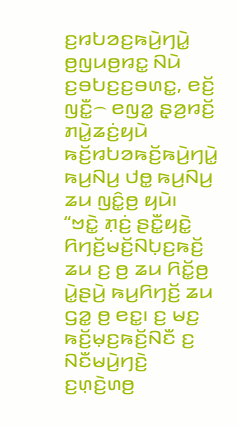ꤢ꤬ꤙꤝꤤꤢ꤬ꤒꤣꤧ꤬ꤚꤣꤧ꤭ ꤥ꤬ꤜꤣꤥ꤬ꤙꤢ꤭ ꤡꤣꤧ ꤢ꤬ꤋꤝꤢ꤬ꤢ꤬ꤋꤛꤢ꤭, ꤕꤢꤩ꤬ ꤜꤢꤪ꤭꤮ ꤕꤜꤤ꤭ ꤔ꤫ꤤ꤬ꤙꤢꤩ꤬ ꤊꤣꤧ꤭ꤘꤢꤦ꤬ꤟꤣꤧ ꤒꤢꤩ꤬ꤙꤝꤤꤒꤢꤩ꤬ꤒꤣꤧ꤬ꤚꤣꤧ꤭ ꤒꤣ꤬ꤡꤣ꤬ ꤓꤥ꤭ ꤒꤣ꤬ꤡꤣ꤬ ꤘꤣ ꤜꤢꤨ꤭ꤥ꤬ ꤟꤣꤧ꤯
“ꤠꤢꤧ꤭ ꤊ꤫ꤢꤦ꤬ ꤔꤢꤪ꤭ꤟꤢꤧ꤭ ꤖꤚꤢꤩ꤬ꤗꤢꤩ꤬ꤡꤝ꤫ꤢ꤬ꤒꤢꤩ꤬ ꤘꤣ ꤢ꤬ ꤥ꤬ ꤘꤣ ꤖꤢꤩ꤭ꤥ꤬ ꤣꤧ꤭ꤔꤣꤧ꤬ ꤒꤣ꤬ꤖꤚꤢꤩ꤬ ꤘꤣ ꤞꤤ꤭ ꤥ꤬ ꤕꤢ꤭꤯ ꤢ꤬ ꤗꤢ꤬ ꤒꤢꤩ꤬ꤗ꤫ꤢ꤬ꤒꤢꤩ꤬ꤡꤢꤪ ꤢ꤬ ꤡꤢꤪꤗꤣꤧ꤬ꤚꤢꤧ꤬ ꤢ꤬ꤛ꤫ꤢꤧ꤬ꤛꤥ꤬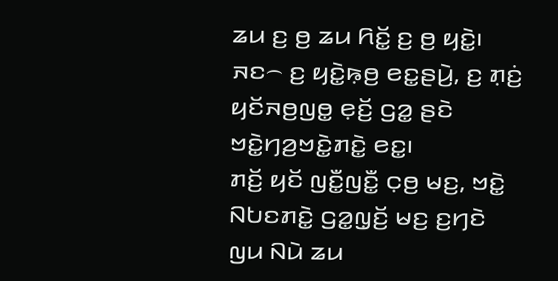ꤘꤣ ꤢ꤬ ꤥ꤬ ꤘꤣ ꤖꤢꤩ꤭ ꤢ꤬ ꤥ꤬ ꤟꤢꤧ꤭꤯ ꤏꤢ꤮ ꤢ꤬ ꤟꤢꤧ꤭ꤒ꤫ꤥ꤬ ꤕꤢ꤭ꤔꤣꤧ꤬, ꤢ꤬ ꤊ꤫ꤢꤦ꤬ ꤟꤢꤩꤏꤥ꤬ꤜꤥ꤭ ꤕ꤫ꤢꤩ꤬ ꤞꤤ꤭ ꤔꤢꤧ ꤠꤢꤧ꤭ꤚꤤ꤬ꤠꤢꤧ꤭ꤊꤢꤧ꤭ ꤕꤢ꤭꤯
ꤊꤢꤩ꤬ ꤟꤢꤩ ꤜꤢꤪ꤭ꤜꤢꤪ꤭ ꤍ꤫ꤥ꤬ ꤗꤢ꤬, ꤠꤢꤧ꤭ ꤡꤝꤢꤊꤢꤧ꤭ ꤞꤤ꤭ꤜ꤫ꤢꤩ꤬ ꤗꤢ꤬ ꤢ꤬ꤚꤢꤧ ꤜꤣ ꤡꤣꤧ ꤘꤣ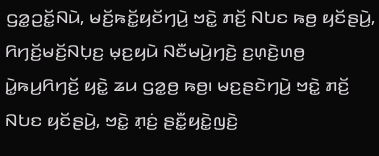ꤞꤤ꤭ꤑꤢꤩ꤭ꤡꤣꤧ, ꤗꤢꤩ꤬ꤒꤢꤩ꤭ꤟꤢꤩꤚꤣꤧ꤬ ꤠꤢꤧ꤭ ꤊꤢꤩ꤬ ꤡꤝꤢ ꤒꤥ꤬ ꤟꤢꤩꤔꤣꤧ꤬, ꤖꤚꤢꤩ꤬ꤗꤢꤩ꤬ꤡꤝ꤫ꤢ꤬ ꤗ꤫ꤢ꤬ꤟꤣꤧ ꤡꤢꤪꤗꤣꤧ꤬ꤚꤢꤧ꤬ ꤢ꤬ꤛ꤫ꤢꤧ꤬ꤛꤥ꤬ ꤣꤧ꤭ꤒꤣ꤬ꤖꤚꤢꤩ꤬ ꤟꤢꤧ꤭ ꤘꤣ ꤞꤤ꤭ꤥ꤬ ꤒꤥ꤬꤯ ꤗꤢ꤬ꤔꤢꤧꤚꤣꤧ꤬ ꤠꤢꤧ꤭ ꤊꤢꤩ꤬ ꤡꤝꤢ ꤟꤢꤩꤔꤣꤧ꤬, ꤠꤢꤧ꤭ ꤊ꤫ꤢꤦ꤬ ꤔꤢꤪ꤭ꤟꤢꤧ꤭ꤜꤢꤧ꤬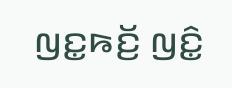ꤜꤢ꤭ꤒꤢꤩ꤬ ꤜꤢꤨ꤭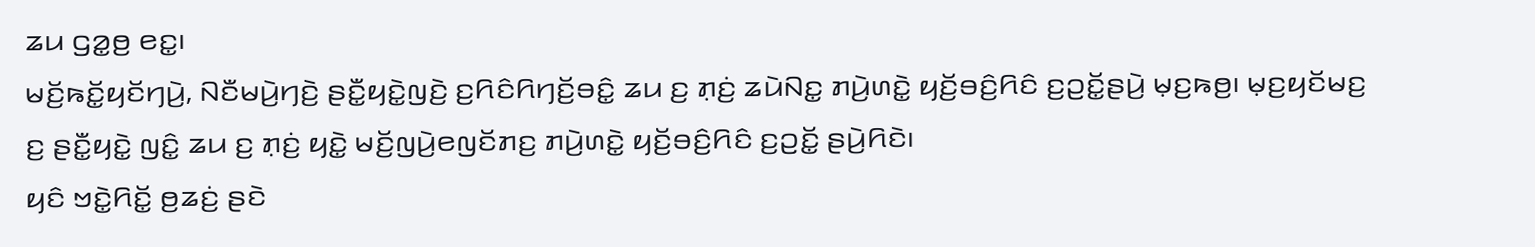ꤘꤣ ꤞꤤ꤭ꤥ꤬ ꤕꤢ꤭꤯
ꤗꤢꤩ꤬ꤒꤢꤩ꤭ꤟꤢꤩꤚꤣꤧ꤬, ꤡꤢꤪꤗꤣꤧ꤬ꤚꤢꤧ꤬ ꤔꤢꤪ꤭ꤟꤢꤧ꤭ꤜꤢꤧ꤬ ꤢ꤬ꤖꤢꤨꤖꤚꤢꤩ꤬ꤋꤢꤨ꤭ ꤘꤣ ꤢ꤬ ꤊ꤫ꤢꤦ꤬ ꤘꤣꤧꤡꤢ꤭ ꤊꤣꤧ꤬ꤛꤢꤧ꤭ ꤟꤢꤩ꤬ꤋꤢꤨ꤬ꤖꤢꤨ ꤢ꤬ꤑꤢꤩ꤭ꤔꤣꤧ꤬ ꤗ꤫ꤢ꤬ꤒꤥ꤬꤯ ꤗ꤫ꤢ꤬ꤟꤢꤩꤗꤢ꤬ ꤢ꤬ ꤔꤢꤪ꤭ꤟꤢꤧ꤭ ꤜꤢꤨ꤭ ꤘꤣ ꤢ꤬ ꤊ꤫ꤢꤦ꤬ ꤟꤢꤧ꤭ ꤗꤢꤩ꤬ꤜꤣꤧ꤬ꤕꤜꤢꤩꤊꤢ꤬ ꤊꤣꤧ꤬ꤛꤢꤧ꤭ ꤟꤢꤩ꤬ꤋꤢꤨ꤬ꤖꤢꤨ ꤢ꤬ꤑꤢꤩ꤭ ꤔꤣꤧ꤬ꤖꤢꤧ꤯
ꤟꤢꤨ ꤠꤢꤧ꤭ꤖꤢꤩ꤭ ꤥ꤬ꤘꤢꤦ꤬ ꤔꤢꤧ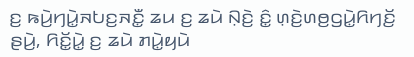ꤢ꤬ ꤒꤣꤧ꤬ꤚꤣꤧ꤭ꤏꤝꤢ꤬ꤏꤢꤪ꤭ ꤘꤣ ꤢ꤬ ꤘꤣꤧ ꤡ꤫ꤢꤧ꤬ ꤢꤨ꤭ ꤛ꤫ꤢꤧ꤬ꤛꤥ꤬ꤞꤣꤧ꤭ꤖꤚꤢꤩ꤬ ꤔꤣꤧ꤬, ꤖꤢꤩ꤭ꤣꤧ꤭ ꤢ꤬ ꤘꤣꤧ ꤊꤣꤧ꤭ꤟꤣꤧ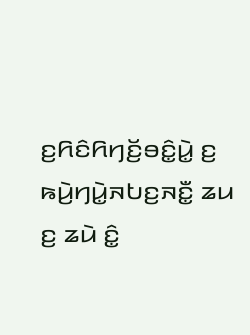ꤢ꤬ꤖꤢꤨꤖꤚꤢꤩ꤬ꤋꤢꤨ꤭ꤣꤧ꤭ ꤢ꤬ ꤒꤣꤧ꤬ꤚꤣꤧ꤭ꤏꤝꤢ꤬ꤏꤢꤪ꤭ ꤘꤣ ꤢ꤬ ꤘꤣꤧ ꤢꤨ꤭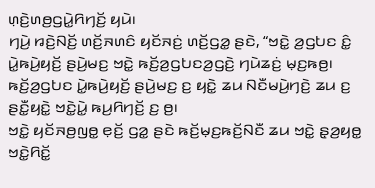ꤛ꤫ꤢꤧ꤬ꤛꤥ꤬ꤞꤣꤧ꤭ꤖꤚꤢꤩ꤬ ꤟꤣꤧ꤯
ꤚꤣꤧ꤬ ꤙꤢꤧ꤬ꤡꤢꤩ꤬ ꤛꤢꤩ꤬ꤏꤛꤢꤨ ꤟꤢꤩꤏꤢꤦ꤬ ꤛꤢꤩ꤬ꤞꤤ꤭ ꤔꤢꤧ, “ꤠꤢꤧ꤭ ꤤ꤬ꤞꤝꤢ ꤢꤨ꤭ ꤣꤧ꤭ꤒꤣꤧ꤬ꤟꤢꤩ꤬ ꤔꤣꤧ꤬ꤗꤢ꤬ ꤠꤢꤧ꤭ ꤒꤢꤩ꤬ꤤ꤬ꤞꤝꤢꤤ꤬ꤞꤢꤧ꤬ ꤚꤣꤧꤘꤢꤦ꤬ ꤗ꤫ꤢ꤬ꤒꤥ꤬꤯ ꤒꤢꤩ꤬ꤤ꤬ꤞꤝꤢ ꤣꤧ꤭ꤒꤣꤧ꤬ꤟꤢꤩ꤬ ꤔꤣꤧ꤬ꤗꤢ꤬ ꤢ꤬ ꤟꤢꤧ꤭ ꤘꤣ ꤡꤢꤪꤗꤣꤧ꤬ꤚꤢꤧ꤬ ꤘꤣ ꤢ꤬ ꤔꤢꤪ꤭ꤟꤢꤧ꤭ ꤠꤢꤧ꤭ꤣꤧ꤭ ꤒꤣ꤬ꤖꤚꤢꤩ꤬ ꤢ꤬ ꤥ꤬꤯
ꤠꤢꤧ꤭ ꤟꤢꤩꤏꤥ꤬ꤜꤥ꤭ ꤕ꤫ꤢꤩ꤬ ꤞꤤ꤭ ꤔꤢꤧ ꤒꤢꤩ꤬ꤗ꤫ꤢ꤬ꤒꤢꤩ꤬ꤡꤢꤪ ꤘꤣ ꤠꤢꤧ꤭ ꤔ꤫ꤤ꤬ꤟꤥ꤭ ꤠꤢꤧ꤭ꤖꤢꤩ꤭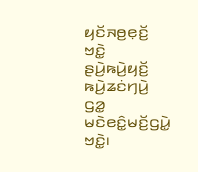ꤟꤢꤩꤏꤥ꤬ꤕ꤫ꤢꤩ꤬ ꤠꤢꤧ꤭ ꤔꤣꤧ꤬ꤒꤣꤧ꤬ꤟꤢꤩ꤬ ꤒꤣꤧ꤬ꤘꤢꤦꤚꤣꤧ꤬ ꤞꤤ꤭ ꤗꤢꤧꤕꤢꤨ꤭ꤗꤢꤩ꤬ꤞꤣꤧ꤭ ꤠꤢꤧ꤭꤯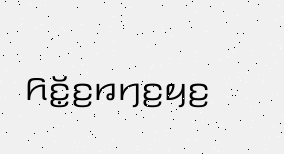ꤖꤢꤩ꤭ꤢ꤬ꤙꤚꤢ꤬ꤟꤢ꤬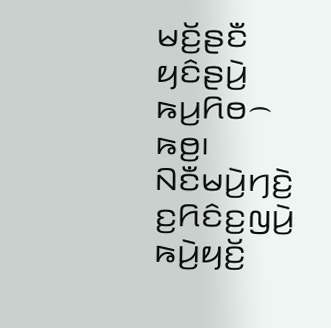ꤗꤢꤩ꤬ꤔꤢꤪ ꤟꤢꤨꤔꤣꤧ꤬ ꤒꤣ꤬ꤖꤥ꤮ ꤒꤥ꤬꤯
ꤡꤢꤪꤗꤣꤧ꤬ꤚꤢꤧ꤬ ꤢ꤬ꤖꤢꤨꤢ꤬ꤜꤣꤧ꤬ ꤒꤣꤧ꤬ꤟꤢꤩ꤬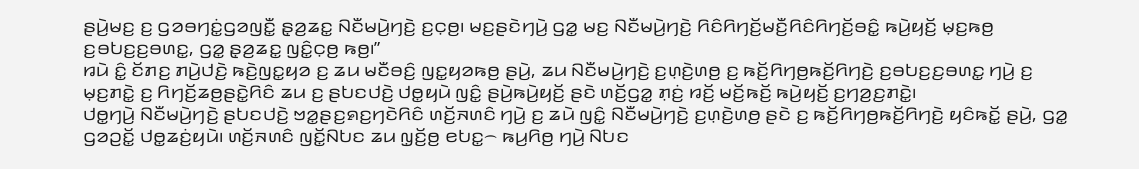ꤔꤣꤧ꤬ꤗꤢ꤬ ꤢ꤬ ꤞꤤꤋꤚꤢꤦ꤭ꤞꤤꤜꤢꤪ꤭ ꤔ꤫ꤤ꤬ꤘꤢ꤭ ꤡꤢꤪꤗꤣꤧ꤬ꤚꤢꤧ꤬ ꤢ꤬ꤍ꤫ꤥ꤬꤯ ꤗꤢ꤬ꤔꤢꤧꤚꤣꤧ꤬ ꤞꤤ꤭ ꤗꤢ꤬ ꤡꤢꤪꤗꤣꤧ꤬ꤚꤢꤧ꤬ ꤖꤢꤨꤖꤚꤢꤩ꤬ꤗꤢꤪ꤬ꤖꤢꤨꤖꤚꤢꤩ꤬ꤋꤢꤨ꤭ ꤒꤣꤧ꤬ꤟꤢꤩ꤬ ꤗ꤫ꤢ꤬ꤒꤥ꤬ ꤢ꤬ꤋꤝꤢ꤬ꤢ꤬ꤋꤛꤢ꤭, ꤞꤤ꤭ ꤔ꤫ꤤ꤬ꤘꤢ꤭ ꤜꤢꤨ꤭ꤍ꤫ꤥ꤬ ꤒꤥ꤬꤯”
ꤙꤣꤧ ꤢꤨ꤭ ꤢꤩꤊꤢ꤬ ꤊꤣꤧ꤬ꤓꤢꤧ꤬ ꤒꤢꤧ꤬ꤜꤢ꤭ꤟꤤ ꤢ꤬ ꤘꤣ ꤗꤢꤪꤋꤢꤨ꤬ ꤜꤢ꤭ꤟꤤꤒꤥ꤬ ꤔꤣꤧ꤬, ꤘꤣ ꤡꤢꤪꤗꤣꤧ꤬ꤚꤢꤧ꤬ ꤢ꤬ꤛ꤫ꤢꤧ꤬ꤛꤥ꤬ ꤢ꤬ ꤒꤢꤩ꤬ꤖꤚꤥ꤬ꤒꤢꤩ꤬ꤖꤚꤢꤧ꤬ ꤢ꤬ꤋꤝꤢ꤬ꤢ꤬ꤋꤛꤢ꤭ ꤚꤣꤧ꤬ ꤢ꤬ ꤗ꤫ꤢ꤬ꤊꤢꤧ꤭ ꤢ꤬ ꤖꤚꤢꤩ꤬ꤘꤥ꤬ꤔꤢꤧ꤭ꤖꤢꤨ ꤘꤣ ꤢ꤬ ꤔꤝꤢꤓꤢꤧ꤬ ꤓꤥ꤭ꤟꤣꤧ ꤜꤢꤨ꤭ ꤔꤣꤧ꤬ꤒꤣꤧ꤬ꤟꤢꤩ꤬ ꤔꤢꤧ ꤛꤢꤩ꤬ꤞꤤ꤭ ꤊ꤫ꤢꤦ꤬ ꤙꤢꤩ꤬ ꤗꤢꤩ꤬ꤒꤢꤩ꤬ ꤒꤣꤧ꤬ꤟꤢꤩ꤬ ꤢ꤬ꤚꤤ꤬ꤢ꤬ꤊꤢꤧ꤭꤯
ꤓꤥ꤭ꤚꤣꤧ꤬ ꤡꤢꤪꤗꤣꤧ꤬ꤚꤢꤧ꤬ ꤔꤝꤢꤓꤢꤧ꤬ ꤠꤤ꤭ꤔꤢ꤬ꤎꤢ꤬ꤚꤢꤧꤖꤢꤨ ꤛꤢꤩ꤬ꤏꤛꤢꤨ ꤚꤣꤧ꤬ ꤢ꤬ ꤘꤣꤧ ꤜꤢꤨ꤭ ꤡꤢꤪꤗꤣꤧ꤬ꤚꤢꤧ꤬ ꤢ꤬ꤛ꤫ꤢꤧ꤬ꤛꤥ꤬ ꤔꤢꤧ ꤢ꤬ ꤒꤢꤩ꤬ꤖꤚꤥ꤬ꤒꤢꤩ꤬ꤖꤚꤢꤧ꤬ ꤟꤢꤨꤒꤢꤩ꤭ ꤔꤣꤧ꤬, ꤞꤤ꤭ ꤞꤤꤑꤢꤩ꤭ ꤓꤥ꤭ꤘꤢꤦ꤬ꤟꤣꤧ꤯ ꤛꤢꤩ꤬ꤏꤛꤢꤨ ꤜꤢꤩ꤭ꤡꤝꤢ ꤘꤣ ꤜ꤫ꤢꤩ꤬ꤥ꤬ ꤕꤝꤢ꤭꤮ ꤒꤣ꤬ꤖꤥ꤬ ꤚꤣꤧ꤬ ꤡꤝꤢ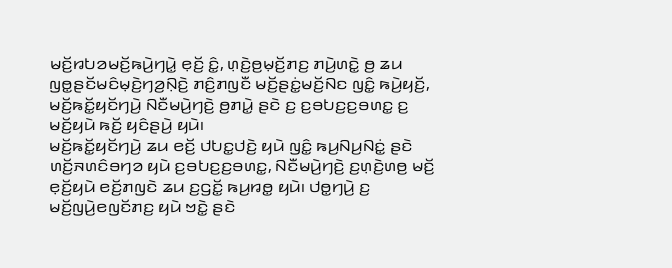ꤗꤢꤩ꤬ꤙꤝꤤꤗꤢꤩ꤬ꤒꤣꤧ꤬ꤚꤣꤧ꤭ ꤕ꤫ꤢꤩ꤬ ꤢꤨ꤭, ꤛ꤫ꤢꤧ꤬ꤥ꤬ꤗ꤫ꤢꤩ꤬ꤊꤢ꤬ ꤊꤣꤧ꤬ꤛꤢꤧ꤭ ꤥ꤬ ꤘꤣ ꤜꤥ꤭ꤔꤢꤩꤗꤢꤨꤗ꤫ꤢꤧ꤬ꤚꤤ꤬ꤡ꤫ꤢꤧ꤬ ꤊꤢꤨ꤬ꤊꤜꤢꤪ ꤗꤢꤩ꤬ꤔꤢꤦ꤭ꤗꤢꤩ꤬ꤡꤢ ꤜꤢꤨ꤭ ꤒꤣꤧ꤬ꤟꤢꤩ꤬, ꤗꤢꤩ꤬ꤒꤢꤩ꤭ꤟꤢꤩꤚꤣꤧ꤬ ꤡꤢꤪꤗꤣꤧ꤬ꤚꤢꤧ꤬ ꤥ꤬ꤊꤣꤧ꤭ ꤔꤢꤧ ꤢ꤬ ꤢ꤬ꤋꤝꤢ꤬ꤢ꤬ꤋꤛꤢ꤭ ꤢ꤬ ꤗꤢꤩ꤬ꤟꤣꤧ ꤒꤢꤩ꤬ ꤟꤢꤨꤔꤣꤧ꤬ ꤟꤣꤧ꤯
ꤗꤢꤩ꤬ꤒꤢꤩ꤭ꤟꤢꤩꤚꤣꤧ꤬ ꤘꤣ ꤕꤢꤩ꤬ ꤓꤝꤢ꤭ꤓꤢꤧ꤬ ꤟꤣꤧ ꤜꤢꤨ꤭ ꤒꤣ꤬ꤡꤣ꤬ꤡꤢꤦ꤭ ꤔꤢꤧ ꤛꤢꤩ꤬ꤏꤛꤢꤨꤋꤚꤤ ꤟꤣꤧ ꤢ꤬ꤋꤝꤢ꤬ꤢ꤬ꤋꤛꤢ꤭, ꤡꤢꤪꤗꤣꤧ꤬ꤚꤢꤧ꤬ ꤢ꤬ꤛ꤫ꤢꤧ꤬ꤛꤥ꤬ ꤗꤢꤩ꤬ ꤕ꤫ꤢꤩ꤬ꤟꤣꤧ ꤕꤢꤩ꤬ꤊꤜꤢꤧ ꤘꤣ ꤢ꤬ꤞꤢꤩ꤭ ꤒꤣ꤬ꤙꤥ꤭ ꤟꤣꤧ꤯ ꤓꤥ꤭ꤚꤣꤧ꤬ ꤢ꤬ ꤗꤢꤩ꤬ꤜꤣꤧ꤬ꤕꤜꤢꤩꤊꤢ꤬ ꤟꤣꤧ ꤠꤢꤧ꤭ ꤔꤢꤧ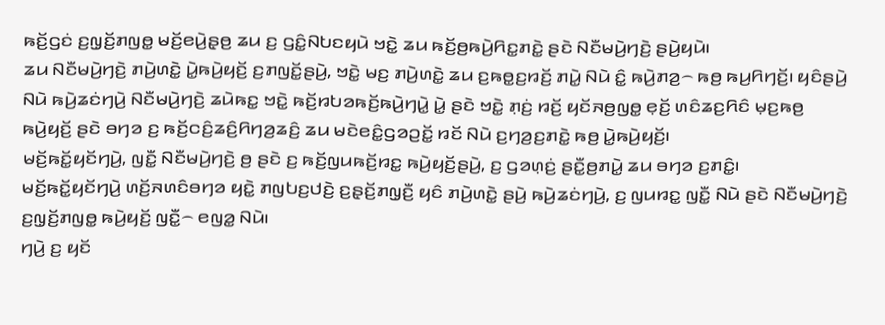ꤒꤢꤩ꤬ꤞꤢꤦ ꤢ꤬ꤜ꤫ꤢꤩ꤬ꤊꤜꤥ꤭ ꤗꤢꤩ꤬ꤕꤣꤧ꤬ꤔ꤫ꤥ꤬ ꤘꤣ ꤢ꤬ ꤞꤢꤨ꤭ꤡꤝꤢꤟꤣꤧ ꤠꤢꤧ꤭ ꤘꤣ ꤒꤢꤩ꤬ꤥ꤬ꤒꤣꤧ꤬ꤖꤢ꤭ꤊꤢꤧ꤭ ꤔꤢꤧ ꤡꤢꤪꤗꤣꤧ꤬ꤚꤢꤧ꤬ ꤔꤣꤧ꤬ꤟꤣꤧ꤯
ꤘꤣ ꤡꤢꤪꤗꤣꤧ꤬ꤚꤢꤧ꤬ ꤊꤣꤧ꤬ꤛꤢꤧ꤭ ꤣꤧ꤭ꤒꤣꤧ꤬ꤟꤢꤩ꤬ ꤢ꤬ꤊꤜꤢꤩ꤭ꤔꤣꤧ꤬, ꤠꤢꤧ꤭ ꤗꤢ꤬ ꤊꤣꤧ꤬ꤛꤢꤧ꤭ ꤘꤣ ꤢ꤬ꤒꤥ꤭ꤢ꤬ꤙꤢꤩ꤬ ꤊꤣꤧ꤭ ꤡꤣꤧ ꤢꤨ꤭ ꤒꤣꤧ꤬ꤊꤤ꤬꤮ ꤒꤥ꤬ ꤒꤣ꤬ꤖꤚꤢꤩ꤬꤯ ꤟꤢꤨꤔꤣꤧ꤬ ꤡꤣꤧ ꤒꤣꤧ꤬ꤘꤢꤦꤚꤣꤧ꤬ ꤡꤢꤪꤗꤣꤧ꤬ꤚꤢꤧ꤬ ꤘꤣꤧꤒꤢ꤭ ꤠꤢꤧ꤭ ꤒꤢꤩ꤬ꤙꤝꤤꤒꤢꤩ꤬ꤒꤣꤧ꤬ꤚꤣꤧ꤭ ꤣꤧ꤭ ꤔꤢꤧ ꤠꤢꤧ꤭ ꤊ꤫ꤢꤦ꤬ ꤙꤢꤩ꤬ ꤟꤢꤩꤏꤥ꤬ꤜꤥ꤭ ꤕ꤫ꤢꤩ꤬ ꤛꤢꤨꤘꤢ꤬ꤖꤢꤨ ꤗ꤫ꤢ꤬ꤒꤥ꤬ ꤒꤣꤧ꤬ꤟꤢꤩ꤬ ꤔꤢꤧ ꤋꤚꤤ ꤢ꤬ ꤒꤢꤩ꤬ꤍꤢꤨ꤬ꤘꤢꤨ꤬ꤖꤚꤤ꤬ꤘꤢꤨ꤬ ꤘꤣ ꤗꤢꤧꤕꤢꤨ꤭ꤞꤤꤑꤢꤩ꤭ ꤙꤢꤩ ꤡꤣꤧ ꤢ꤬ꤚꤤ꤬ꤢ꤬ꤊꤢꤧ꤭ ꤒꤥ꤬ ꤣꤧ꤭ꤒꤣꤧ꤬ꤟꤢꤩ꤬꤯
ꤗꤢꤩ꤬ꤒꤢꤩ꤭ꤟꤢꤩꤚꤣꤧ꤬, ꤜꤢꤪ꤭ ꤡꤢꤪꤗꤣꤧ꤬ꤚꤢꤧ꤬ ꤥ꤬ ꤔꤢꤧ ꤢ꤬ ꤒꤢꤩ꤬ꤜꤣꤒꤢꤩ꤬ꤙꤢ꤭ ꤒꤣꤧ꤬ꤟꤢꤩ꤬ꤔꤣꤧ꤬, ꤢ꤬ ꤞꤤꤛ꤫ꤢꤦ꤬ ꤔꤢꤪ꤭ꤥ꤬ꤊꤣꤧ꤭ ꤘꤣ ꤋꤚꤤ ꤢ꤬ꤊꤢꤨ꤭꤯
ꤗꤢꤩ꤬ꤒꤢꤩ꤭ꤟꤢꤩꤚꤣꤧ꤬ ꤛꤢꤩ꤬ꤏꤛꤢꤨꤋꤚꤤ ꤟꤢꤧ꤭ ꤊꤜꤝꤢ꤬ꤓꤢꤧ꤬ ꤢ꤬ꤔ꤫ꤢꤩ꤬ꤊꤜ꤫ꤢꤪ꤬ ꤟꤢꤨ ꤊꤣꤧ꤬ꤛꤢꤧ꤭ ꤔꤣꤧ꤬ ꤒꤣꤧ꤬ꤘꤢꤦꤚꤣꤧ꤬, ꤢ꤬ ꤜꤣꤙꤢ꤭ ꤜꤢꤪ꤭ ꤡꤣꤧ ꤔꤢꤧ ꤡꤢꤪꤗꤣꤧ꤬ꤚꤢꤧ꤬ ꤢ꤬ꤜ꤫ꤢꤩ꤬ꤊꤜꤥ꤭ ꤒꤣꤧ꤬ꤟꤢꤩ꤬ ꤜꤢꤪ꤭꤮ ꤕꤜꤤ꤭ ꤡꤣꤧ꤯
ꤚꤣꤧ꤬ ꤢ꤬ ꤟꤢꤩ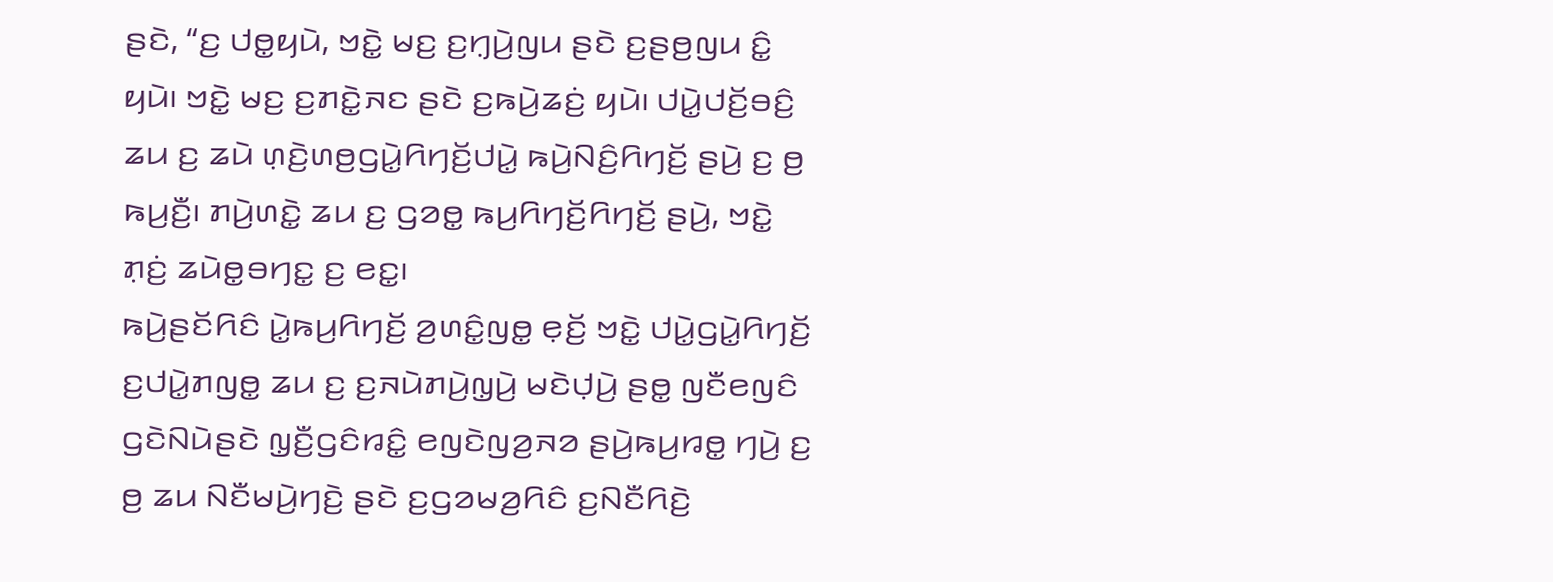ꤔꤢꤧ, “ꤢ꤬ ꤓꤥ꤭ꤟꤣꤧ, ꤠꤢꤧ꤭ ꤗꤢ꤬ ꤢ꤬ꤚ꤫ꤣꤧ꤬ꤜꤣ ꤔꤢꤧ ꤢ꤬ꤔꤥ꤬ꤜꤣ ꤢꤨ꤭ ꤟꤣꤧ꤯ ꤠꤢꤧ꤭ ꤗꤢ꤬ ꤢ꤬ꤊꤢꤧ꤭ꤏꤢ ꤔꤢꤧ ꤢ꤬ꤒꤣꤧ꤬ꤘꤢꤦ꤬ ꤟꤣꤧ꤯ ꤓꤣꤧ꤭ꤓꤢꤩ꤬ꤋꤢꤨ꤬ ꤘꤣ ꤢ꤬ ꤘꤣꤧ ꤛ꤫ꤢꤧ꤬ꤛꤥ꤬ꤞꤣꤧ꤭ꤖꤚꤢꤩ꤬ꤓꤣꤧ꤭ ꤒꤣꤧ꤬ꤡꤢꤨ꤬ꤖꤚꤢꤩ꤬ ꤔꤣꤧ꤬ ꤢ꤬ ꤥ꤬ ꤒꤣ꤬ꤢꤪ꤬꤯ ꤊꤣꤧ꤬ꤛꤢꤧ꤭ ꤘꤣ ꤢ꤬ ꤞꤤꤥ꤭ ꤒꤣ꤬ꤖꤚꤢꤩ꤬ꤖꤚꤢꤩ꤬ ꤔꤣꤧ꤬, ꤠꤢꤧ꤭ ꤊ꤫ꤢꤦ꤬ ꤘꤣꤧꤥ꤭ꤋꤚꤢ꤭ ꤢ꤬ ꤕꤢ꤭꤯
ꤒꤣꤧ꤬ꤔꤢꤩꤖꤢꤨ ꤣꤧ꤭ꤒꤣ꤬ꤖꤚꤢꤩ꤬ ꤤ꤬ꤛꤢꤨ꤭ꤜꤥ꤭ ꤕ꤫ꤢꤩ꤬ ꤠꤢꤧ꤭ ꤓꤣꤧ꤭ꤞꤣꤧ꤭ꤖꤚꤢꤩ꤬ ꤢ꤬ꤓꤣꤧ꤭ꤊꤜꤥ꤭ ꤘꤣ ꤢ꤬ ꤢ꤬ꤏꤣꤧꤊꤣꤧ꤬ꤜ꤫ꤣꤧ꤬ ꤗꤢꤧꤓ꤫ꤣꤧ꤬ ꤔꤥ꤭ ꤜꤢꤪꤕꤜꤢꤨ ꤞꤢꤧꤡꤣꤧꤔꤢꤧ ꤜ꤫ꤢꤪ꤬ꤞꤢꤨꤙꤢꤨ꤭ ꤕꤜꤢꤧꤜꤤ꤬ꤏꤤ ꤔꤣꤧ꤬ꤒꤣ꤬ꤙꤥ꤭ ꤚꤣꤧ꤬ ꤢ꤬ ꤥ꤬ ꤘꤣ ꤡꤢꤪꤗꤣꤧ꤬ꤚꤢꤧ꤬ ꤔꤢꤧ ꤢ꤬ꤞꤤꤗꤤ꤬ꤖꤢꤨ ꤢ꤬ꤡꤢꤪꤖꤢꤧ꤬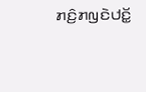ꤊꤢꤨ꤬ꤊꤜꤢꤧꤓꤢꤩ꤭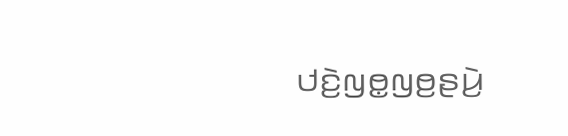ꤓꤢꤧ꤬ꤜꤥ꤭ꤜꤥ꤬ꤔꤣꤧ꤬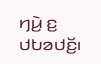ꤚꤣꤧ꤬ ꤢ꤬ ꤓꤝꤤꤓꤢꤩ꤬꤯